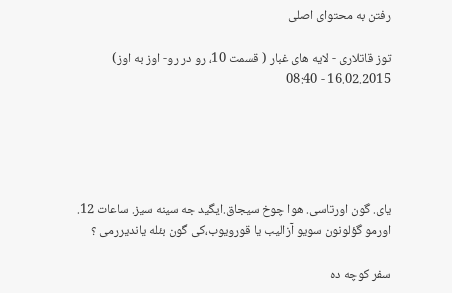رفتن به محتوای اصلی

توز قاتلاری - لایه های غبار ( قسمت 10، رو در رو- اوز به اوز)
16.02.2015 - 08:40





یای. گون اورتاسی. هوا چوخ سیجاق.ایگید جه سینه سیز. ساعات 12.
اورمو گؤلونون سویو آزالیب یا قورویوب،کی گون بئله یاندیررمی ؟

سفر کوچه ده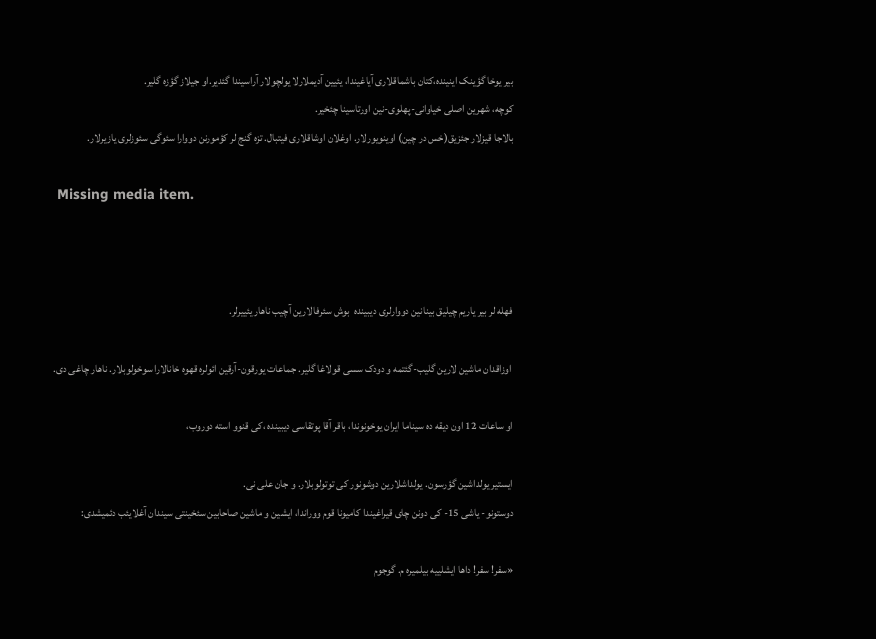بیر یوخا گؤینک اینینده،کتان باشماقلاری آیاغیندا، یئیین آدیملارلا یولچولار آراسیندا گئدیر.او جیلاز گؤزه گلیر.
کوچه، شهرین اصلی خیاوانی-پهلوی-نین اورتاسینا چئخیر.
بالاجا قیزلار جئزیق(خس در چین) اوینویورلار. اوغلان اوشاقلاری فیتبال. تزه گنج لر کؤمورنن دووارا سئوگی سئوزلری یازیرلار.

 Missing media item.



فهله لر بیر یاریم چیلیق بینانین دووارلری دیبینده  بوش سئرفالارین آچیب ناهار یئییرلر.

 اوزاقدان ماشین لارین گلیب-گئتمه و دودک سسی قولاغا گلیر. جماعات یورقون-آرقین ائولره قهوه خانالارا سوخولوبلار. ناهار چاغی دی.

او ساعات 12 اون دیقه ده سیناما ایران یوخونوندا، باقر آقا پوتقاسی دیبینده ،کی قنوو استه دوروب،

ایستیر یولداشین گؤرسون. یولداشلارین دوشونور کی توتولوبلار. و جان علی نی.
دوستونو- یاشی 15- کی دونن چای قیراغیندا کامیونا قوم ووراندا، ایشین و ماشین صاحابین سئخینتی سیندان آغلایئب دئمیشدی:

«سفر! سفر! داها ایشلییه بیلمیره م. گوجوم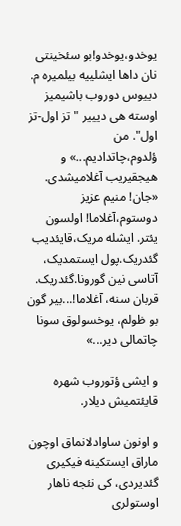یوخدو،یوخدو!بو سئخینتی نان داها ایشلییه بیلمیره م. دییوس دوروب باشیمیز اوسته هی دیییر "تز اول-تز اول". من ؤلدوم،چاتدادیم...» و هیجقیریب آغلامیشدی.
«جان! منیم عزیز دوستوم،آغلاما! اولسون یئتر. ایشله مریک،قایئدیب گئدریک.پول ایستمدیک، آتاسی نین گورونا.گئدریک. قربان سنه، آغلاما!...بیر گون بو ظولم، یوخسولوق سونا چاتمالی دیر...»

و ایشی ؤتوروب شهره قایئتمیش دیلار.

و اونون ساوادلانماق اوچون ماراق ایستکینه فیکیری گئدیردی، کی نئجه ناهار اوستولری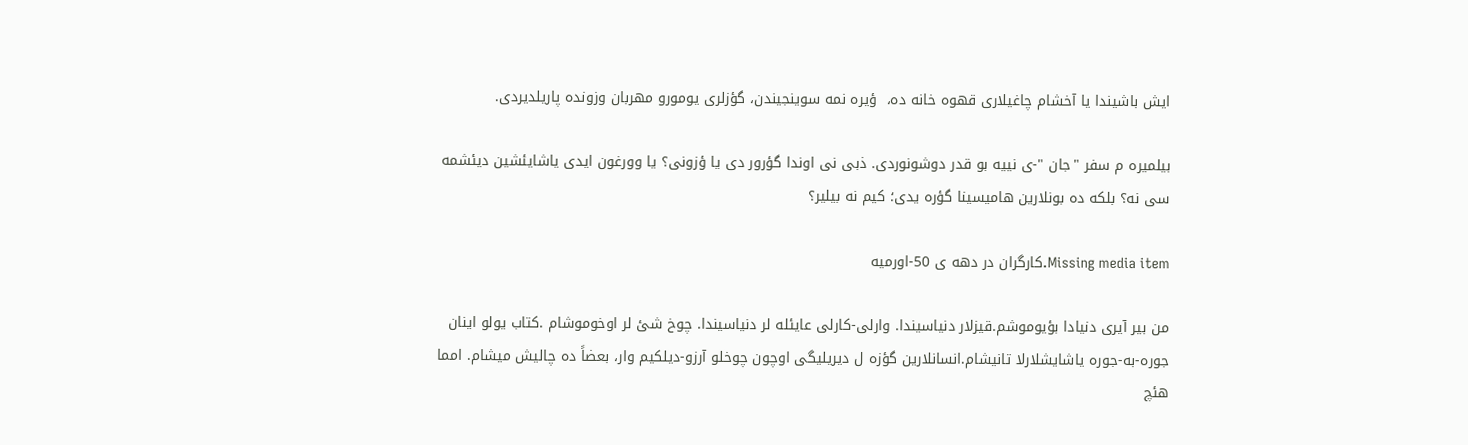ایش باشیندا یا آخشام چاغیلاری قهوه خانه ده،  ؤیره نمه سوینجیندن، گؤزلری یومورو مهربان وزونده پاریلدیردی.

بیلمیره م سفر "جان "-ی نییه بو قدر دوشونوردی. ذبی نی اوندا گؤرور دی یا ؤزونی؟ یا وورغون ایدی یاشایئشین دیئشمه سی نه؟ بلکه ده بونلارین هامیسینا گؤره یدی؛ کیم نه بیلیر؟

Missing media item.کارگران در دهه ی 50-اورمیه

من بیر آیری دنیادا بؤیوموشم.قیزلار دنیاسیندا. وارلی-کارلی عایئله لر دنیاسیندا. چوخ شئ لر اوخوموشام .کتاب یولو اینان جوره-به-جوره یاشایشلارلا تانیشام.انسانلارین گؤزه ل دیریلیگی اوچون چوخلو آرزو-دیلکیم وار، بعضاً ده چالیش میشام. امما هئچ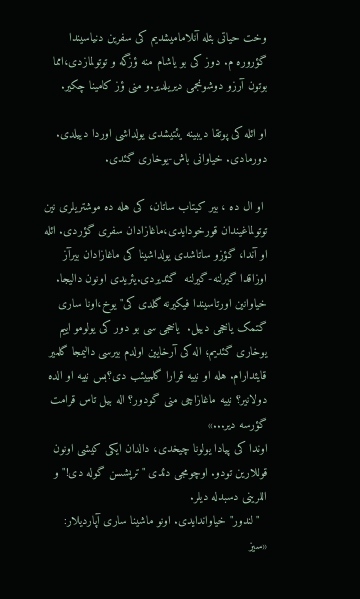وخت حیاتی بئله آنلامامیشدیم کی سفرین دنیاسیندا گؤروره م. دوز کی بو یاشام منه ؤزگه و توتولمازدی،امما بوتون آرزو دوشونجمی دیریلدیر.و منی ؤز کامینا چکیر.

او ائله کی پوتقا دیبینه یئتیشدی یولداشی اوردا دییلدی. دورمادی. خیاوانی باش-یوخاری گئدی.

 او ال ده ، بیر کیتاب ساتان، کی هله ده موشتریلری نین توتولماغیندان قورخودایدی،ماغازادان سفری گؤردی. ائله او آندا، گؤزو ساتاشدی یولداشینا کی ماغازادان بیرآز اوزاقدا گیرلنه-گیرلنه  گئدیردی.یئریدی اونون دالیجا. خیاوانین اورتاسیندا فیکیرنه گلدی کی" یوخ،اونا ساری گتمک یاخجی دییل.  یاخجی سی بو دور کی یولومو اییم یوخاری گئدیم؛ اله کی آرخایین اولدم بیرسی دالیمجا گلمیر قایئدارام. هله او نییه قرارا گلمییئب دی؟بس نییه او الده دولانیر؟ نییه ماغازاچی منی گودور؟ اله بیل تاس قرامت گؤرسه دیر...»
اوندا کی پیادا یولونا چیخدی، دالدان ایکی کیشی اونون قوللارین تودو. اوچومجی دئدی "ترپشسن گوله دی!" و اللرینی دسبدله دیلر.
  "لندور" خیاواندایدی. اونو ماشینا ساری آپاردیلار:
«سیز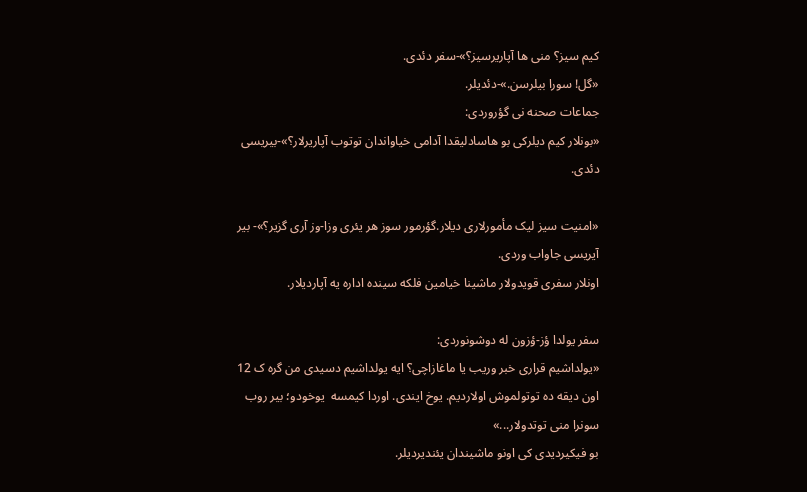کیم سیز؟ منی ها آپاریرسیز؟»-سفر دئدی.
«گل! سورا بیلرسن.»-دئدیلر.
جماعات صحنه نی گؤروردی:
«بونلار کیم دیلرکی بو هاسادلیقدا آدامی خیاواندان توتوب آپاریرلار؟»-بیریسی دئدی.

«امنیت سیز لیک مأمورلاری دیلار.گؤرمور سوز هر یئری وزا-وز آری گزیر؟»- بیر آیریسی جاواب وردی.
اونلار سفری قویدولار ماشینا خیامین فلکه سینده اداره یه آپاردیلار.

سفر یولدا ؤز-ؤزون له دوشونوردی:
«یولداشیم قراری خبر وریب یا ماغازاچی؟ ایه یولداشیم دسیدی من گره ک 12 اون دیقه ده توتولموش اولاردیم. یوخ ایندی. اوردا کیمسه  یوخودو؛ بیر روب سونرا منی توتدولار...»
بو فیکیردیدی کی اونو ماشیندان یئندیردیلر.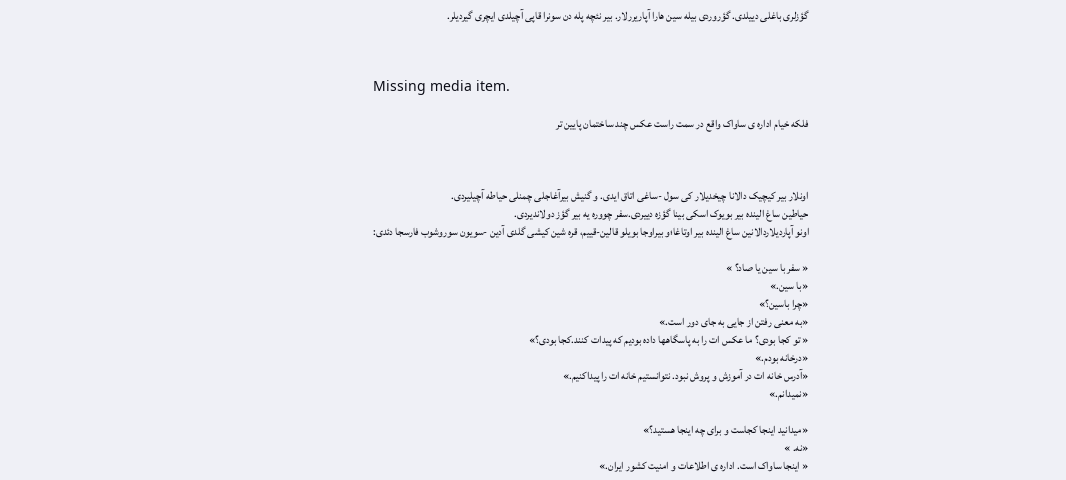گؤزلری باغلی دییلدی. گؤروردی بیله سین هارا آپاریررلار. بیر نئچه پله دن سونرا قاپی آچیلدی ایچری گیردیلر.



Missing media item.

فلکه خیام اداره ی ساواک واقع در سمت راست عکس چند ساختمان پایین تر



اونلار بیر کیچیک دالانا چیخدیلار کی سول -ساغی اتاق ایدی. و گنیش بیرآغاجلی چمنلی حیاطه آچیلیردی.
حیاطین ساغ الینده بیر بویوک اسکی بینا گؤزه دییردی.سفر چووره یه بیر گؤز دولاندیردی.
اونو آپاردیلاردالانین ساغ الینده بیر اوتاغا؛و بیراوجا بویلو قالین-قییم، قره شین کیشی گلدی آدین -سویون سوروشوب فارسجا دئدی:

« سفر با سین یا صاد؟ »
«با سین.»
«چرا باسین؟»
«به معنی رفتن از جایی به جای دور است.»
« تو کجا بودی؟ ما عکس ات را به پاسگاهها داده بودیم که پیدات کنند.کجا بودی؟»
«درخانه بودم.»
«آدرس خانه ات در آموزش و پروش نبود. نتوانستیم خانه ات را پیداکنیم.»
«نمیدانم.»

«میدانید اینجا کجاست و برای چه اینجا هستید؟»
«نه. »
« اینجا ساواک است. اداره ی اطلاعات و امنیت کشور ایران.»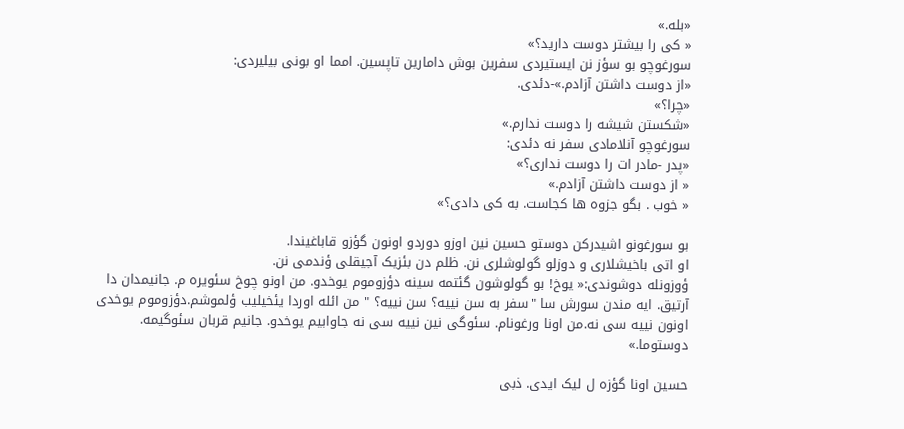«بله.»
« کی را بیشتر دوست دارید؟»
سورغوچو بو سؤز نن ایستیردی سفرین بوش دامارین تاپسین. امما او بونی بیلیردی:
«از دوست داشتن آزادم.»-دئدی.
«چرا؟»
«شکستن شیشه را دوست ندارم.»
سورغوچو آنلامادی سفر نه دئدی:
«پدر -مادر ات را دوست نداری؟»
« از دوست داشتن آزادم.»
« خوب . بگو جزوه ها کجاست. به کی دادی؟»

بو سورغونو اشیدرکن دوستو حسین نین اوزو دوردو اونون گؤزو قاباغیندا.
او اتی باخیشلاری و دوزلو گولوشلری نن. ظلم دن بئزیک آجیقلی ؤندمی نن.
ؤوزونله دوشوندی:« یوخ! بو گولوشون گئتمه سینه دؤزوموم یوخدو. من اونو چوخ سئویره م. جانیمدان دا آرتیق. ایه مندن سورش سا "سفر به سن نییه؟ سن نییه؟ " من ائله اوردا یئخیلیب ؤلموشم.دؤزوموم یوخدی اونون نییه سی نه.من اونا ورغونام. سئوگی نین نییه سی نه جاوابیم یوخدو. جانیم قربان سئوگیمه. دوستوما.»

حسین اونا گؤزه ل لیک ایدی. ذبی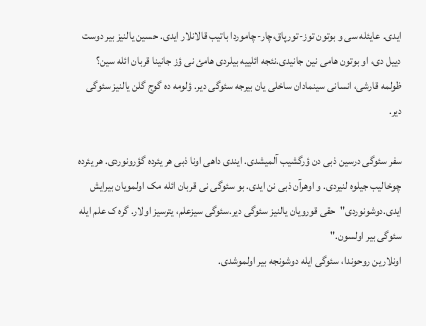ایدی. عایئله سی و بوتون توز-تورپاق،چار-چاموردا باتیب قالانلار ایدی. حسین یالنیز بیر دوست دییل دی، او بوتون هامی نین جانیدی.نئجه ائلییه بیلردی هامئ نی ؤز جانینا قربان ائله سین؟
ظولمه قارشی، انسانی سینمادان ساخلی یان بیرجه سئوگی دیر. ؤلومه ده گوج گلن یالنیز سئوگی دیر.

سفر سئوگی درسین ذبی دن ؤرگشیب آلمیشدی. ایندی داهی اونا ذبی هر یئرده گؤرونوردی. هر یئرده چوخالیب جیلوه لنیردی. و اوهرآن ذبی نن ایدی. بو سئوگی نی قربان ائله مک اولمویان بیرایش ایدی.دوشونوردی"حقی قورویان یالنیز سئوگی دیر.سئوگی سیزعلم، یترسیز اولار. گره ک علم ایله سئوگی بیر اولسون."
اونلارین روحوندا، سئوگی ایله دوشونجه بیر اولموشدی.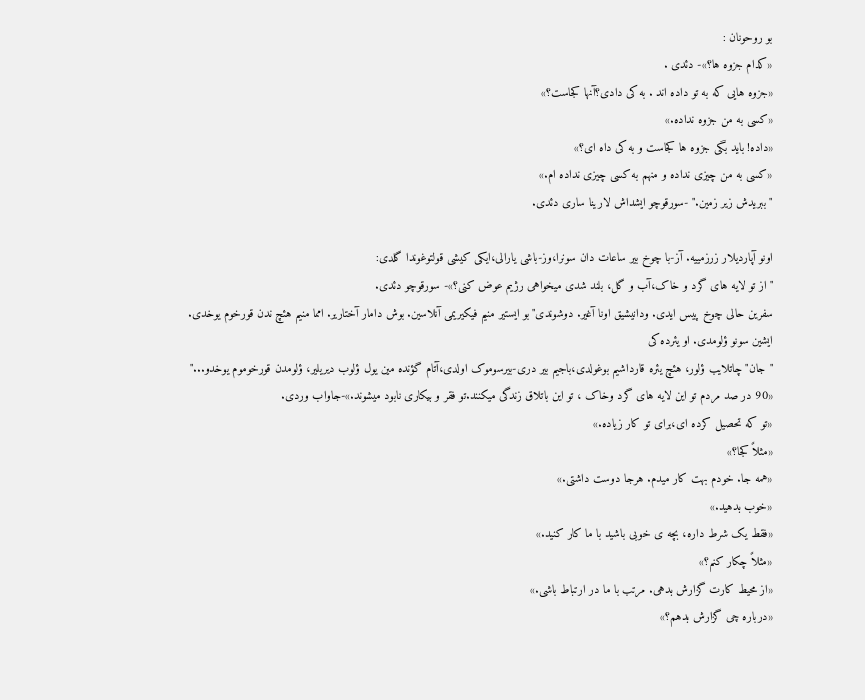بو روحونان :
«کدام جزوه ها؟»- دئدی .
«جزوه هایی که به تو داده اند . به کی دادی؟آنها کجاست؟»
«کسی به من جزوه نداده.»
«داده! باید بگی جزوه ها کجاست و به کی داه ای؟»
«کسی به من چیزی نداده و منهم به کسی چیزی نداده ام.»
"ببریدش زیر زمین." -سورقوچو ایشداش لارینا ساری دئدی.

اونو آپاردیلار زرزمییه. آز-با چوخ بیر ساعات دان سونرا،وز-باشی یارالی،ایکی کیشی قولتوغوندا گلدی:
"از تو لایه های گرد و خاک،آب و گل، بلند شدی میخواهی رژیم عوض کنی؟»- سورقوچو دئدی.
سفرین حالی چوخ پیس ایدی. ودانیشیق اونا آغیر. دوشوندی"بو ایستیر منیم فیکیریمی آنلاسین. بوش دامار آختاریر. امما منیم هئچ ندن قورخوم یوخدی. ایشین سونو ؤلومدی. او یئرده کی
"جان" چاتلایب ؤلور، هئچ یئره قارداشیم بوغولدی،باجیم بیر دری-بیرسوموک اولدی،آتام گؤنده مین یول ؤلوب دیریلیر، ؤلومدن قورخوموم یوخدو..."
«90 در صد مردم تو این لایه های گرد وخاک ، تو این باتلاق زندگی میکنند.تو فقر و بیکاری نابود میشوند.»-جاواب وردی.
«تو که تحصیل کرده ای،برای تو کار زیاده.»
«مثلاً کجا؟»
«همه جا. خودم بهت کار میدم. هرجا دوست داشتی.»
«خوب بدهید.»
«فقط یک شرط داره، بچه ی خوبی باشید با ما کار کنید.»
«مثلاً چکار کنم؟»
«از محیط کارت گزارش بدهی. مرتب با ما در ارتباط باشی.»
«درباره چی گزارش بدهم؟»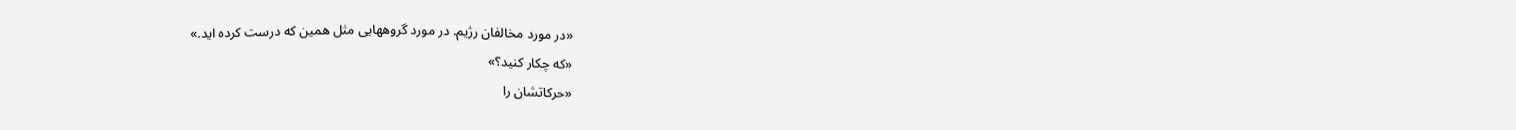«در مورد مخالفان رژیم. در مورد گروههایی مثل همین که درست کرده اید.»
«که چکار کنید؟»
«حرکاتشان را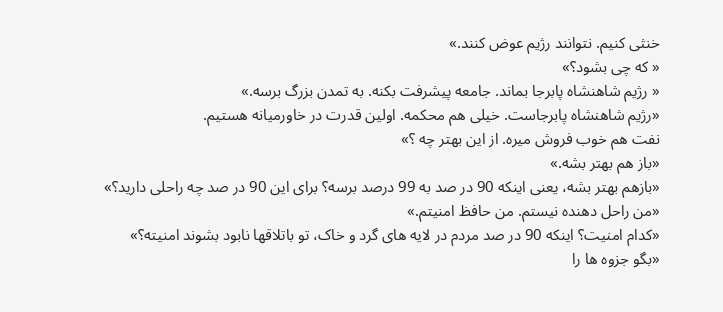خنثی کنیم. نتوانند رژیم عوض کنند.»
« که چی بشود؟»
« رژیم شاهنشاه پابرجا بماند. جامعه پیشرفت بکنه. به تمدن بزرگ برسه.»
«رژیم شاهنشاه پابرجاست. خیلی هم محکمه. اولین قدرت در خاورمیانه هستیم.
نفت هم خوب فروش میره. از این بهتر چه ؟»
«باز هم بهتر بشه.»
«بازهم بهتر بشه، یعنی اینکه 90 در صد به 99 درصد برسه؟ برای این 90 در صد چه راحلی دارید؟»
«من راحل دهنده نیستم. من حافظ امنیتم.»
«کدام امنیت؟ اینکه 90 در صد مردم در لایه های گرد و خاک، تو باتلاقها نابود بشوند امنیته؟»
«بگو جزوه ها را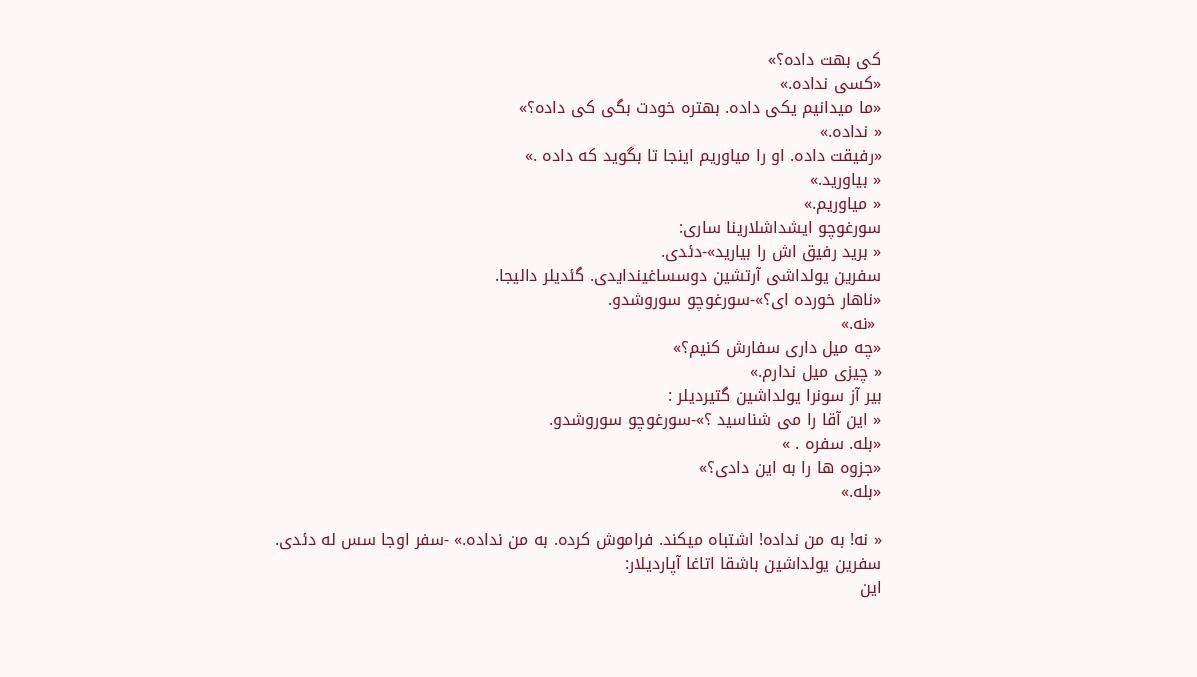کی بهت داده؟»
«کسی نداده.»
«ما میدانیم یکی داده. بهتره خودت بگی کی داده؟»
« نداده.»
«رفیقت داده. او را میاوریم اینجا تا بگوید که داده .»
« بیاورید.»
« میاوریم.»
سورغوچو ایشداشلارینا ساری:
« برید رفیق اش را بیارید»-دئدی.
سفرین یولداشی آرتشین دوسساغیندایدی. گئدیلر دالیجا.
«ناهار خورده ای؟»-سورغوچو سوروشدو.
 «نه.»
«چه میل داری سفارش کنیم؟»
« چیزی میل ندارم.»
بیر آز سونرا یولداشین گتیردیلر :
« این آقا را می شناسید ؟»-سورغوچو سوروشدو.
«بله. سفره . »
«جزوه ها را به این دادی؟»
«بله.»

« نه! به من نداده! اشتباه میکند. فراموش کرده. به من نداده.» -سفر اوجا سس له دئدی.
سفرین یولداشین باشقا اتاغا آپاردیلار:
این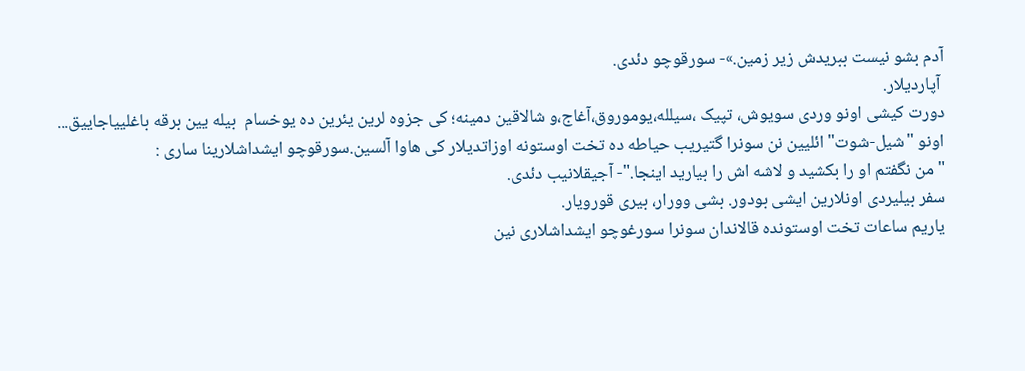آدم بشو نیست ببریدش زیر زمین.»- سورقوچو دئدی.
 آپاردیلار.
دورت کیشی اونو وردی سویوش، تپیک ،سیلله،یوموروق،آغاج،و شالاقین دمینه؛ کی جزوه لرین یئرین ده یوخسام  بیله یین برقه باغلییاجاییق...
اونو "شیل-شوت" ائلیین نن سونرا گتیریب حیاطه ده تخت اوستونه اوزاتدیلار کی هاوا آلسین.سورقوچو ایشداشلارینا ساری :
"من نگفتم او را بکشید و لاشه اش را بیارید اینجا."- آجیقلانیب دئدی.
سفر بیلیردی اونلارین ایشی بودور. بشی وورار، بیری قورویار.
یاریم ساعات تخت اوستونده قالاندان سونرا سورغوچو ایشداشلاری نین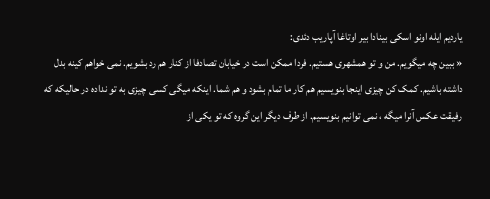یاردیم ایله اونو اسکی بینادا بیر اوتاغا آپاریب دئدی:
« ببین چه میگویم. من و تو همشهری هستیم. فردا ممکن است در خیابان تصادفا از کنار هم رد بشویم. نمی خواهم کینه بدل داشته باشیم. کمک کن چیزی اینجا بنویسیم هم کار ما تمام بشود و هم شما. اینکه میگی کسی چیزی به تو نداده در حالیکه که رفیقت عکس آنرا میگه ، نمی توانیم بنویسیم. از طرف دیگر این گروه که تو یکی از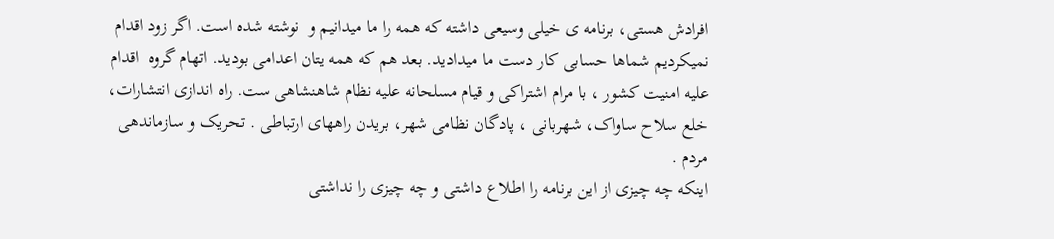افرادش هستی، برنامه ی خیلی وسیعی داشته که همه را ما میدانیم و  نوشته شده است. اگر زود اقدام نمیکردیم شماها حسابی کار دست ما میدادید. بعد هم که همه یتان اعدامی بودید. اتهام گروه  اقدام علیه امنیت کشور ، با مرام اشتراکی و قیام مسلحانه علیه نظام شاهنشاهی ست. راه اندازی انتشارات، خلع سلاح ساواک، شهربانی ، پادگان نظامی شهر، بریدن راههای ارتباطی . تحریک و سازماندهی مردم .
اینکه چه چیزی از این برنامه را اطلاع داشتی و چه چیزی را نداشتی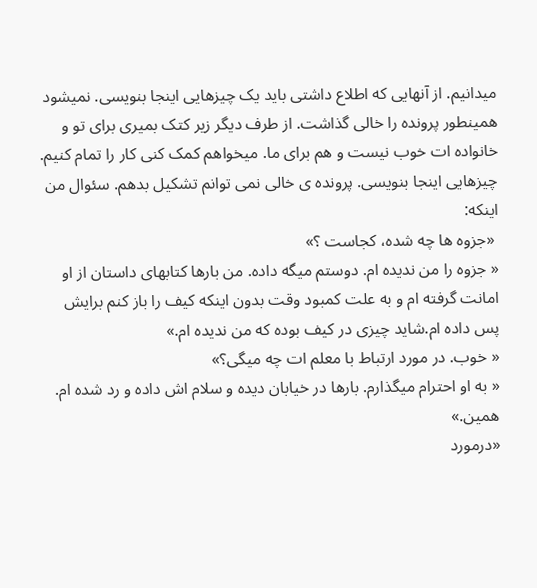میدانیم. از آنهایی که اطلاع داشتی باید یک چیزهایی اینجا بنویسی. نمیشود همینطور پرونده را خالی گذاشت. از طرف دیگر زیر کتک بمیری برای تو و خانواده ات خوب نیست و هم برای ما. میخواهم کمک کنی کار را تمام کنیم. چیزهایی اینجا بنویسی. پرونده ی خالی نمی توانم تشکیل بدهم. سئوال من اینکه:
 «جزوه ها چه شده، کجاست ؟»
« جزوه را من ندیده ام. دوستم میگه داده. من بارها کتابهای داستان از او امانت گرفته ام و به علت کمبود وقت بدون اینکه کیف را باز کنم برایش پس داده ام.شاید چیزی در کیف بوده که من ندیده ام.»
« خوب. در مورد ارتباط با معلم ات چه میگی؟»
« به او احترام میگذارم. بارها در خیابان دیده و سلام اش داده و رد شده ام. همین.»
«درمورد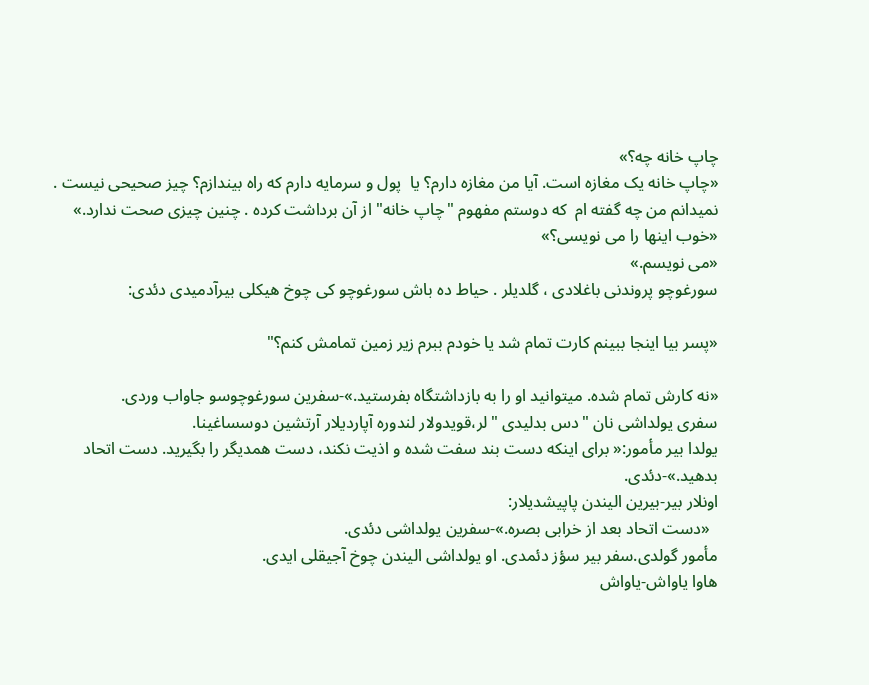چاپ خانه چه؟»
«چاپ خانه یک مغازه است. آیا من مغازه دارم؟ یا  پول و سرمایه دارم که راه بیندازم؟ چیز صحیحی نیست .
نمیدانم من چه گفته ام  که دوستم مفهوم "چاپ خانه" از آن برداشت کرده . چنین چیزی صحت ندارد.»
«خوب اینها را می نویسی؟»
«می نویسم.»
سورغوچو پروندنی باغلادی ، گلدیلر . حیاط ده باش سورغوچو کی چوخ هیکلی بیرآدمیدی دئدی:

«پسر بیا اینجا ببینم کارت تمام شد یا خودم ببرم زیر زمین تمامش کنم؟"

«نه کارش تمام شده. میتوانید او را به بازداشتگاه بفرستید.»-سفرین سورغوچوسو جاواب وردی.
سفری یولداشی نان "دس بدلیدی "لر،قویدولار لندوره آپاردیلار آرتشین دوسساغینا.
یولدا بیر مأمور:« برای اینکه دست بند سفت شده و اذیت نکند، دست همدیگر را بگیرید. دست اتحاد بدهید.»-دئدی.
اونلار بیر-بیرین الیندن پاپیشدیلار:
  «دست اتحاد بعد از خرابی بصره.»-سفرین یولداشی دئدی.
مأمور گولدی.سفر بیر سؤز دئمدی. او یولداشی الیندن چوخ آجیقلی ایدی.
هاوا یاواش-یاواش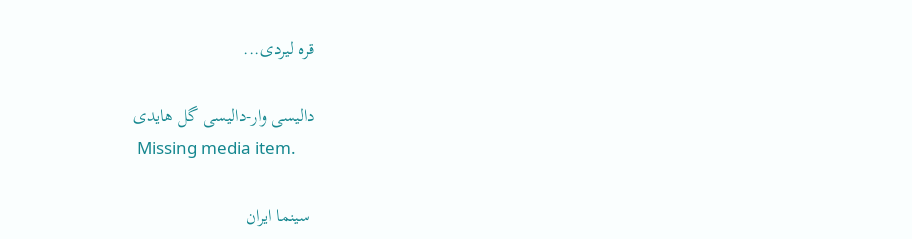قره لیردی...

دالیسی وار-دالیسی گل هایدی
 Missing media item.

 سینما ایران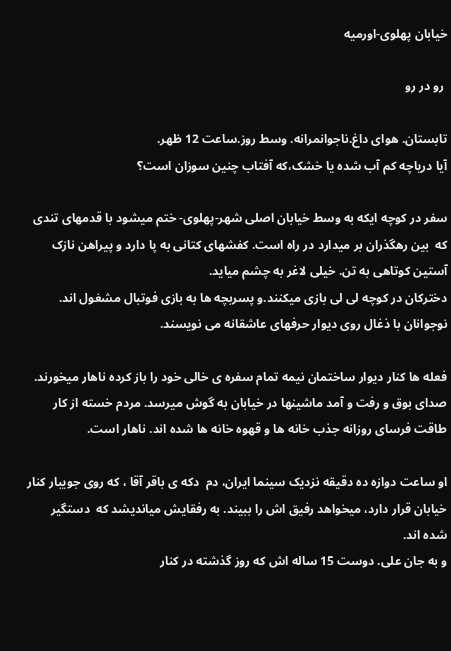خیابان پهلوی-اورمیه

 رو در رو

تابستان. هوای داغ.ناجوانمرانه. وسط روز.ساعت 12 ظهر.
آیا دریاچه کم آب شده یا خشک،که آفتاب چنین سوزان است؟

سفر در کوچه ایکه به وسط خیابان اصلی شهر-پهلوی- ختم میشود با قدمهای تندی که  بین رهگذران بر میدارد در راه است. کفشهای کتانی به پا دارد و پیراهن نازک آستین کوتاهی به تن. خیلی لاغر به چشم میاید.
دخترکان در کوچه لی لی بازی میکنند.و پسربچه ها به بازی فوتبال مشغول اند. نوجوانان با ذغال روی دیوار حرفهای عاشقانه می نویسند.

فعله ها کنار دیوار ساختمان نیمه تمام سفره ی خالی خود را باز کرده ناهار میخورند. صدای بوق و رفت و آمد ماشینها در خیابان به گوش میرسد. مردم خسته از کار طاقت فرسای روزانه جذب خانه ها و قهوه خانه ها شده اند. ناهار است.

او ساعت دوازه ده دقیقه نزدیک سینما ایران، دم  دکه ی باقر آقا ، که روی جویبار کنار خیابان قرار دارد، میخواهد رفیق اش را ببیند. به رفقایش میاندیشد که  دستگیر شده اند.
و به جان علی. دوست 15 ساله اش که روز گذشته در کنار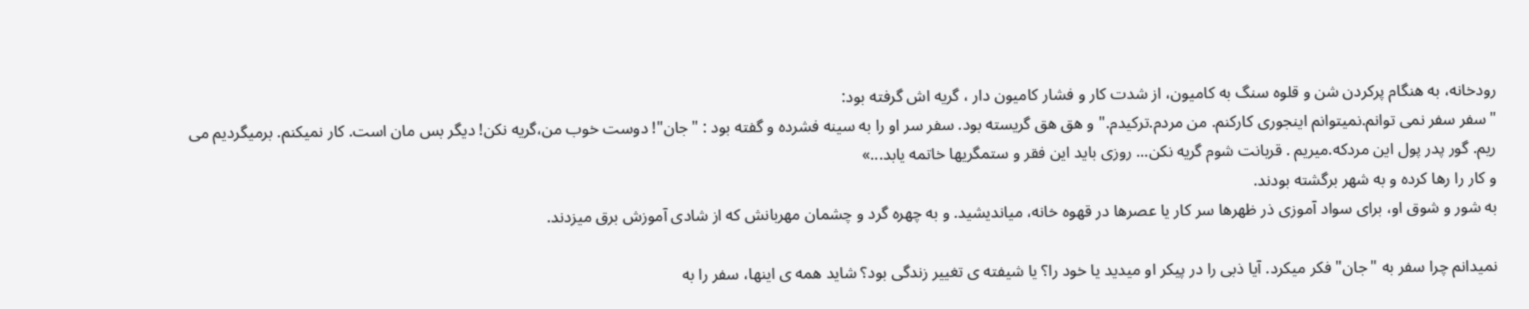رودخانه، به هنگام پرکردن شن و قلوه سنگ به کامیون، از شدت کار و فشار کامیون دار ، گریه اش گرفته بود:
"سفر سفر نمی توانم.نمیتوانم اینجوری کارکنم. من مردم.ترکیدم." و هق هق گریسته بود. سفر سر او را به سینه فشرده و گفته بود : "جان"! دوست خوب من،گریه نکن! دیگر بس مان است. کار نمیکنم. برمیگردیم می ریم. گور پدر پول این مردکه.میریم . قربانت شوم گریه نکن... روزی باید این فقر و ستمگریها خاتمه یابد...»
و کار را رها کرده و به شهر برگشته بودند.
به شور و شوق او، برای سواد آموزی ذر ظهرها سر کار یا عصرها در قهوه خانه، میاندیشید. و به چهره گرد و چشمان مهربانش که از شادی آموزش برق میزدند.

نمیدانم چرا سفر به "جان" فکر میکرد. آیا ذبی را در پیکر او میدید یا خود را؟ یا شیفته ی تغییر زندگی بود؟ شاید همه ی اینها، سفر را به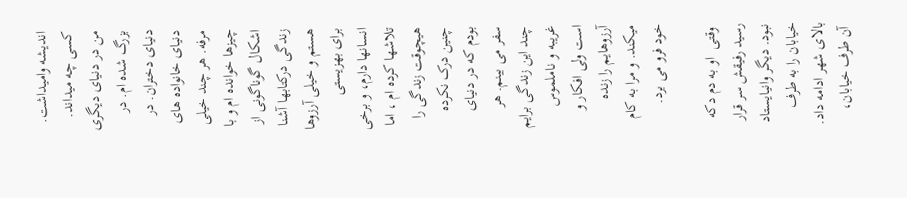اندیشه وامیداشت. کسی چه میداند.
من در دنیای دیگری بزرگ شده ام. در دنیای دختران. در دنیای خانواده های مرفه. هر چند خیلی چیزها خوانده ام و با اشکال گوناگونی از زندگی درکتابها آشنا هستم و خیلی آرزوها برای بهزیستی انسانها دارم، و برخی تلاشها کرده ام ، اما هیچوقت زندگی را چنین درک نکرده بودم که در دنیای سفر می بینم. هر چند این زندگی برایم غریبه و ناملموس است ولی افکار و آرزوهایم را زنده میکند. و مرا به کام خود فرو می برد.

 وقتی  او به دم دکه رسید رفیقش سر قرار نبود. دیگر وانیایستاد خیابان را به طرف بالای شهر ادامه داد.
 آن طرف خیابان،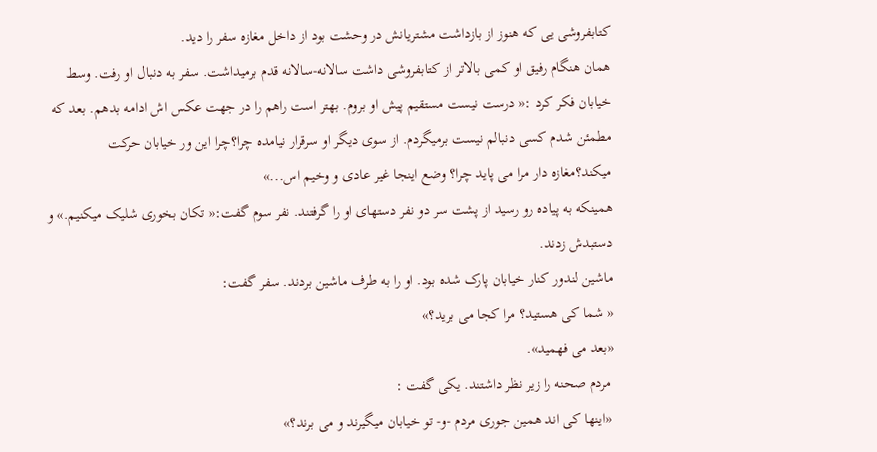کتابفروشی یی که هنوز از بازداشت مشتریانش در وحشت بود از داخل مغازه سفر را دید.
همان هنگام رفیق او کمی بالاتر از کتابفروشی داشت سالانه-سالانه قدم برمیداشت. سفر به دنبال او رفت. وسط خیابان فکر کرد :« درست نیست مستقیم پیش او بروم. بهتر است راهم را در جهت عکس اش ادامه بدهم. بعد که مطمئن شدم کسی دنبالم نیست برمیگردم. از سوی دیگر او سرقرار نیامده چرا؟چرا این ور خیابان حرکت میکند؟مغازه دار مرا می پاید چرا؟ وضع اینجا غیر عادی و وخیم اس...»
همینکه به پیاده رو رسید از پشت سر دو نفر دستهای او را گرفتند. نفر سوم گفت:« تکان بخوری شلیک میکنیم.» و دستبدش زدند.
ماشین لندور کنار خیابان پارک شده بود. او را به طرف ماشین بردند. سفر گفت:
« شما کی هستید؟ مرا کجا می برید؟»
«بعد می فهمید».
 مردم صحنه را زیر نظر داشتند. یکی گفت :
 «اینها کی اند همین جوری مردم -و- تو خیابان میگیرند و می برند؟»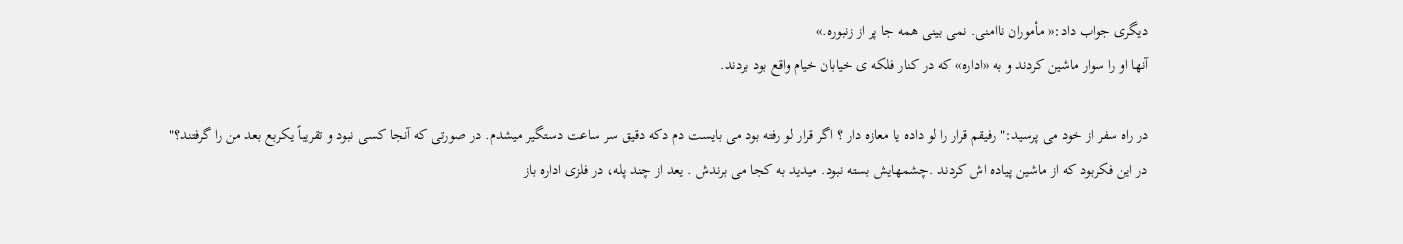دیگری جواب داد:« مأموران ناامنی. نمی بینی همه جا پر از زنبوره.»
آنها او را سوار ماشین کردند و به «اداره» که در کنار فلکه ی خیابان خیام واقع بود بردند.

در راه سفر از خود می پرسید:" رفیقم قرار را لو داده یا معازه دار ؟ اگر قرار لو رفته بود می بایست دم دکه دقیق سر ساعت دستگیر میشدم. در صورتی که آنجا کسی نبود و تقریباً یکربع بعد من را گرفتند؟"
در این فکربود که از ماشین پیاده اش کردند .چشمهایش بسته نبود. میدید به کجا می برندش . یعد از چند پله، در فلزی اداره باز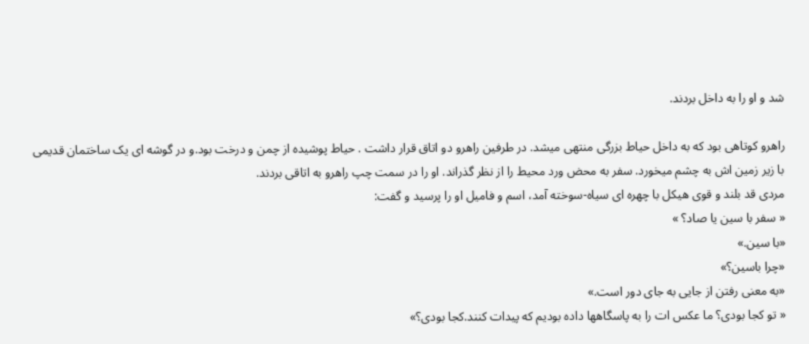شد و او را به داخل بردند.

راهرو کوتاهی بود که به داخل حیاط بزرگی منتهی میشد. در طرفین راهرو دو اتاق قرار داشت . حیاط پوشیده از چمن و درخت بود.و در گوشه ای یک ساختمان قدیمی با زیر زمین اش به چشم میخورد. سفر به محض ورد محیط را از نظر گذراند. او را در سمت چپ راهرو به اتاقی بردند.
مردی قد بلند و قوی هیکل با چهره ای سیاه-سوخته آمد، اسم و فامیل او را پرسید و گفت:
« سفر با سین یا صاد؟ »
«با سین.»
«چرا باسین؟»
«به معنی رفتن از جایی به جای دور است.»
« تو کجا بودی؟ ما عکس ات را به پاسگاهها داده بودیم که پیدات کنند.کجا بودی؟»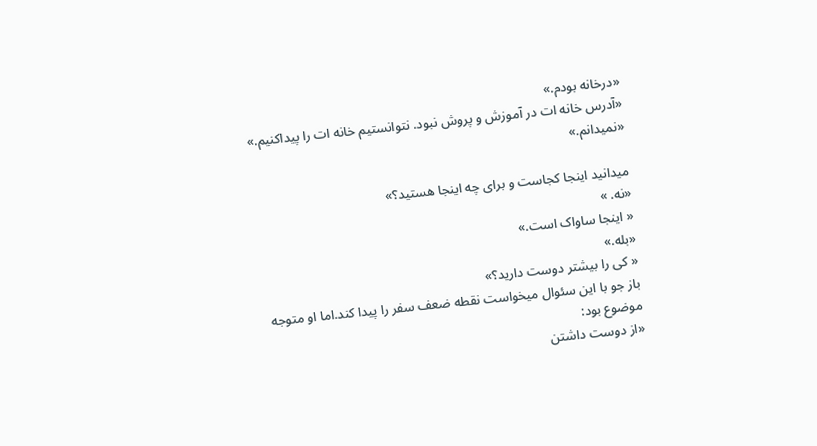«درخانه بودم.»
«آدرس خانه ات در آموزش و پروش نبود. نتوانستیم خانه ات را پیداکنیم.»
«نمیدانم.»

میدانید اینجا کجاست و برای چه اینجا هستید؟»
«نه. »
« اینجا ساواک است.»
«بله.»
« کی را بیشتر دوست دارید؟»
باز جو با این سئوال میخواست نقطه ضعف سفر را پیدا کند.اما او متوجه موضوع بود:
«از دوست داشتن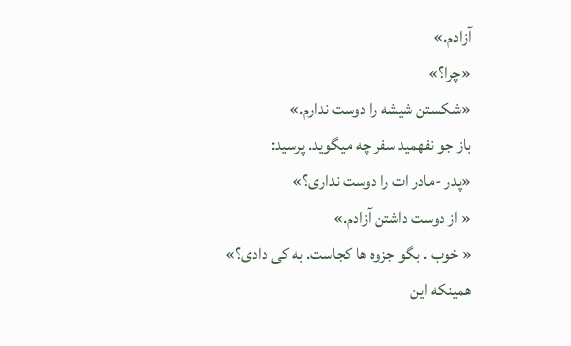آزادم.»
«چرا؟»
«شکستن شیشه را دوست ندارم.»
باز جو نفهمید سفر چه میگوید. پرسید:
«پدر -مادر ات را دوست نداری؟»
« از دوست داشتن آزادم.»
« خوب . بگو جزوه ها کجاست. به کی دادی؟»
همینکه این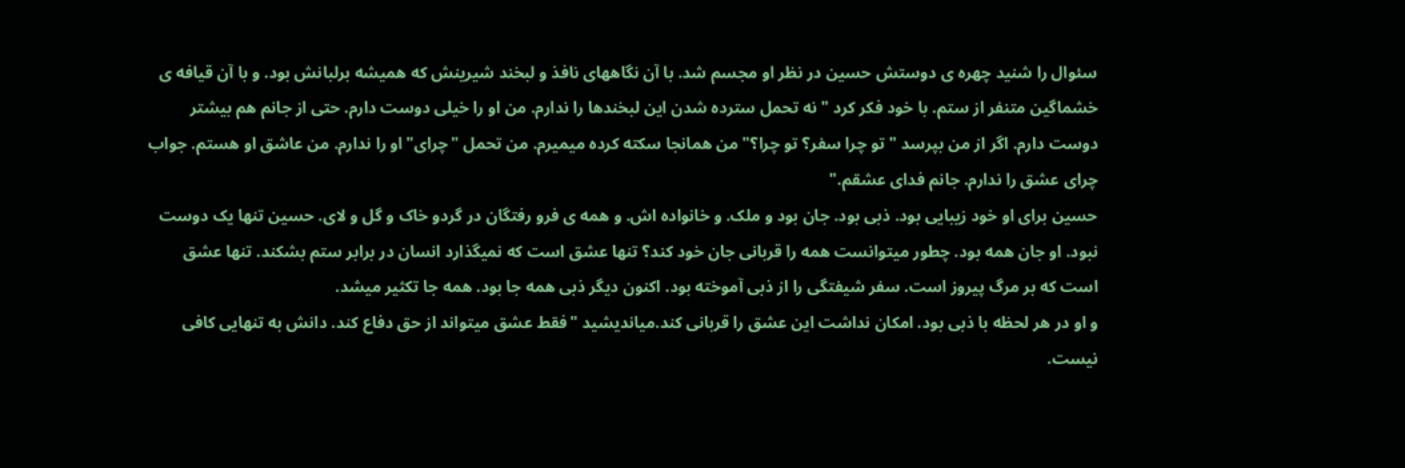سئوال را شنید چهره ی دوستش حسین در نظر او مجسم شد. با آن نگاههای نافذ و لبخند شیرینش که همیشه برلبانش بود. و با آن قیافه ی خشماگین متنفر از ستم. با خود فکر کرد "نه تحمل سترده شدن این لبخندها را ندارم. من او را خیلی دوست دارم. حتی از جانم هم بیشتر دوست دارم. اگر از من بپرسد " تو چرا سفر؟ تو چرا؟" من همانجا سکته کرده میمیرم. من تحمل "چرای"او را ندارم. من عاشق او هستم. جواب چرای عشق را ندارم. جانم فدای عشقم."
حسین برای او خود زیبایی بود. ذبی بود. جان بود و ملک. و خانواده اش. و همه ی فرو رفتگان در گردو خاک و گل و لای. حسین تنها یک دوست نبود. او جان همه بود. چطور میتوانست همه را قربانی جان خود کند؟ تنها عشق است که نمیگذارد انسان در برابر ستم بشکند. تنها عشق است که بر مرگ پیروز است. سفر شیفتگی را از ذبی آموخته بود. اکنون دیگر ذبی همه جا بود. همه جا تکثیر میشد.
و او در هر لحظه با ذبی بود. امکان نداشت این عشق را قربانی کند.میاندیشید "فقط عشق میتواند از حق دفاع کند. دانش به تنهایی کافی نیست.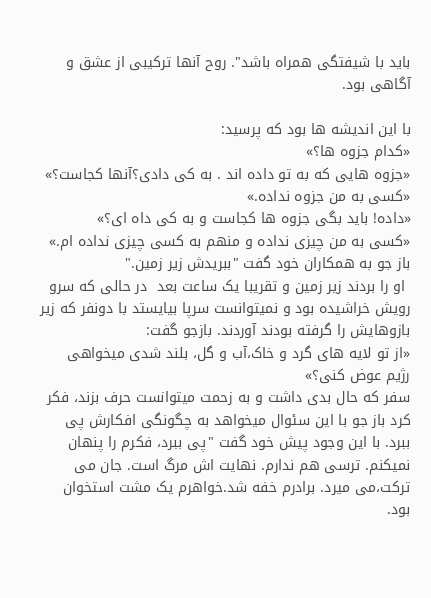باید با شیفتگی همراه باشد". روح آنها ترکیبی از عشق و آگاهی بود.

با این اندیشه ها بود که پرسید:
«کدام جزوه ها؟»
«جزوه هایی که به تو داده اند . به کی دادی؟آنها کجاست؟»
«کسی به من جزوه نداده.»
«داده! باید بگی جزوه ها کجاست و به کی داه ای؟»
«کسی به من چیزی نداده و منهم به کسی چیزی نداده ام.»
باز جو به همکاران خود گفت "ببریدش زیر زمین."
 او را بردند زیر زمین و تقریبا یک ساعت بعد  در حالی که سرو رویش خراشیده بود و نمیتوانست سرپا بیایستد با دونفر که زیر بازوهایش را گرفته بودند آوردند. بازجو گفت:
«از تو لایه های گرد و خاک،آب و گل، بلند شدی میخواهی رژیم عوض کنی؟»
سفر که حال بدی داشت و به زحمت میتوانست حرف بزند، فکر کرد باز جو با این سئوال میخواهد به چگونگی افکارش پی ببرد. با این وجود پیش خود گفت "پی ببرد، فکرم را پنهان نمیکنم. ترسی هم ندارم. نهایت اش مرگ است. جان می ترکت،می میرد. برادرم خفه شد.خواهرم یک مشت استخوان بود.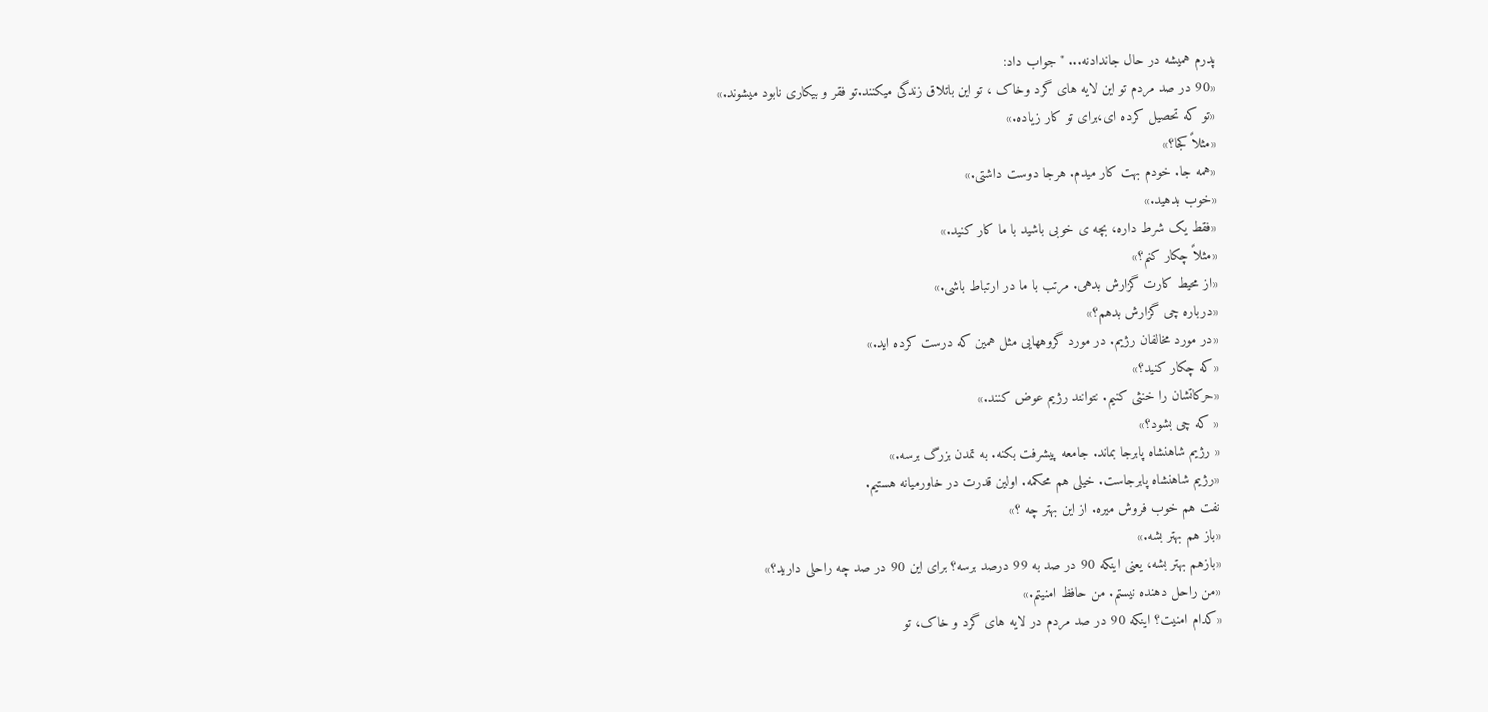پدرم همیشه در حال جاندادنه... " جواب داد:
«90 در صد مردم تو این لایه های گرد وخاک ، تو این باتلاق زندگی میکنند.تو فقر و بیکاری نابود میشوند.»
«تو که تحصیل کرده ای،برای تو کار زیاده.»
«مثلاً کجا؟»
«همه جا. خودم بهت کار میدم. هرجا دوست داشتی.»
«خوب بدهید.»
«فقط یک شرط داره، بچه ی خوبی باشید با ما کار کنید.»
«مثلاً چکار کنم؟»
«از محیط کارت گزارش بدهی. مرتب با ما در ارتباط باشی.»
«درباره چی گزارش بدهم؟»
«در مورد مخالفان رژیم. در مورد گروههایی مثل همین که درست کرده اید.»
«که چکار کنید؟»
«حرکاتشان را خنثی کنیم. نتوانند رژیم عوض کنند.»
« که چی بشود؟»
« رژیم شاهنشاه پابرجا بماند. جامعه پیشرفت بکنه. به تمدن بزرگ برسه.»
«رژیم شاهنشاه پابرجاست. خیلی هم محکمه. اولین قدرت در خاورمیانه هستیم.
نفت هم خوب فروش میره. از این بهتر چه ؟»
«باز هم بهتر بشه.»
«بازهم بهتر بشه، یعنی اینکه 90 در صد به 99 درصد برسه؟ برای این 90 در صد چه راحلی دارید؟»
«من راحل دهنده نیستم. من حافظ امنیتم.»
«کدام امنیت؟ اینکه 90 در صد مردم در لایه های گرد و خاک، تو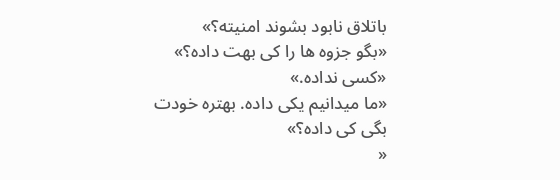باتلاق نابود بشوند امنیته؟»
«بگو جزوه ها را کی بهت داده؟»
«کسی نداده.»
«ما میدانیم یکی داده. بهتره خودت بگی کی داده؟»
«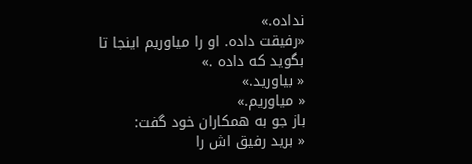نداده.»
«رفیقت داده. او را میاوریم اینجا تا بگوید که داده .»
« بیاورید.»
« میاوریم.»
باز جو به همکاران خود گفت:
« برید رفیق اش را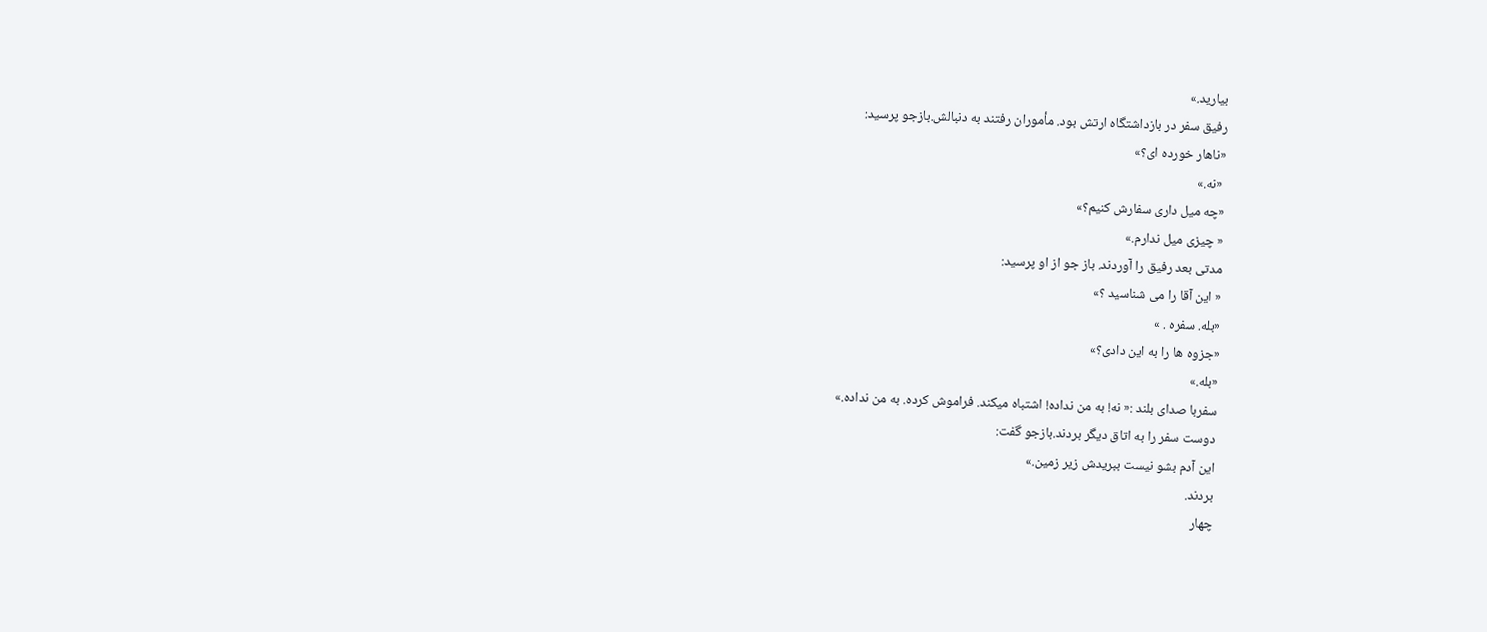بیارید.»
رفیق سفر در بازداشتگاه ارتش بود. مأموران رفتند به دنبالش.بازجو پرسید:
«ناهار خورده ای؟»
 «نه.»
«چه میل داری سفارش کنیم؟»
« چیزی میل ندارم.»
مدتی بعد رفیق را آوردند. باز جو از او پرسید:
« این آقا را می شناسید ؟»
«بله. سفره . »
«جزوه ها را به این دادی؟»
«بله.»
سفربا صدای بلند :« نه! به من نداده! اشتباه میکند. فراموش کرده. به من نداده.»
دوست سفر را به اتاق دیگر بردند.بازجو گفت:
این آدم بشو نیست ببریدش زیر زمین.»
بردند.
چهار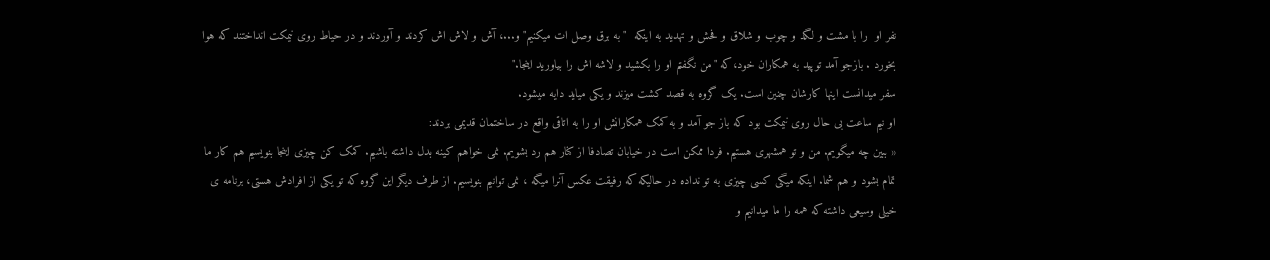نفر او  را با مشت و لگد و چوب و شلاق و فحش و تهدید به اینکه  " به برق وصل ات میکنیم" و...، آش و لاش اش کردند و آوردند و در حیاط روی نیمکت انداختند که هوا بخورد . بازجو آمد توپید به همکاران خود،که "من نگفتم او را بکشید و لاشه اش را بیاورید اینجا."
سفر میدانست اینها کارشان چنین است. یک گروه به قصد کشت میزند و یکی میاید دایه میشود.
او نیم ساعت بی حال روی نیمکت بود که باز جو آمد و به کمک همکارانش او را به اتاقی واقع در ساختمان قدیمی بردند:
« ببین چه میگویم. من و تو همشهری هستیم. فردا ممکن است در خیابان تصادفا از کنار هم رد بشویم. نمی خواهم کینه بدل داشته باشیم. کمک کن چیزی اینجا بنویسیم هم کار ما تمام بشود و هم شما. اینکه میگی کسی چیزی به تو نداده در حالیکه که رفیقت عکس آنرا میگه ، نمی توانیم بنویسیم. از طرف دیگر این گروه که تو یکی از افرادش هستی، برنامه ی خیلی وسیعی داشته که همه را ما میدانیم و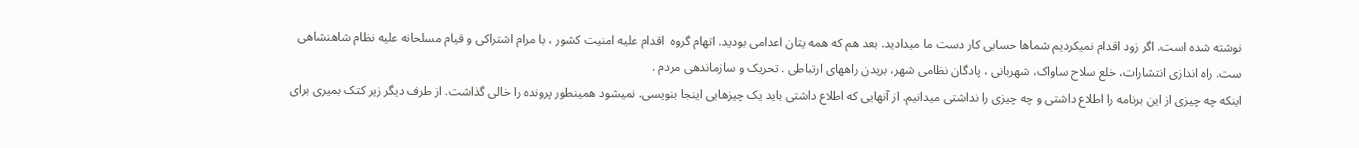نوشته شده است. اگر زود اقدام نمیکردیم شماها حسابی کار دست ما میدادید. بعد هم که همه یتان اعدامی بودید. اتهام گروه  اقدام علیه امنیت کشور ، با مرام اشتراکی و قیام مسلحانه علیه نظام شاهنشاهی ست. راه اندازی انتشارات، خلع سلاح ساواک، شهربانی ، پادگان نظامی شهر، بریدن راههای ارتباطی . تحریک و سازماندهی مردم .
اینکه چه چیزی از این برنامه را اطلاع داشتی و چه چیزی را نداشتی میدانیم. از آنهایی که اطلاع داشتی باید یک چیزهایی اینجا بنویسی. نمیشود همینطور پرونده را خالی گذاشت. از طرف دیگر زیر کتک بمیری برای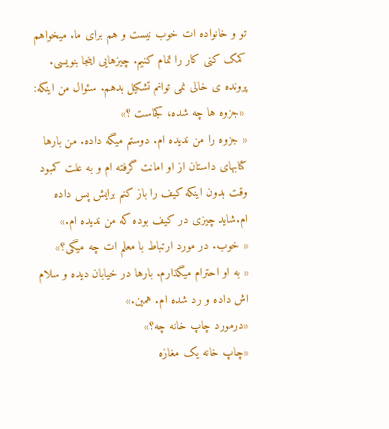تو و خانواده ات خوب نیست و هم برای ما. میخواهم کمک کنی کار را تمام کنیم. چیزهایی اینجا بنویسی. پرونده ی خالی نمی توانم تشکیل بدهم. سئوال من اینکه:
 «جزوه ها چه شده، کجاست ؟»
« جزوه را من ندیده ام. دوستم میگه داده. من بارها کتابهای داستان از او امانت گرفته ام و به علت کمبود وقت بدون اینکه کیف را باز کنم برایش پس داده ام.شاید چیزی در کیف بوده که من ندیده ام.»
« خوب. در مورد ارتباط با معلم ات چه میگی؟»
« به او احترام میگذارم. بارها در خیابان دیده و سلام اش داده و رد شده ام. همین.»
«درمورد چاپ خانه چه؟»
«چاپ خانه یک مغازه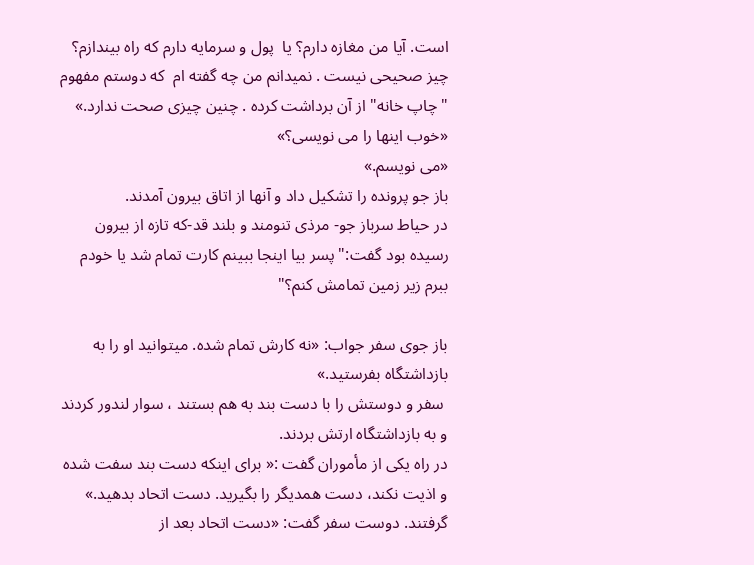است. آیا من مغازه دارم؟ یا  پول و سرمایه دارم که راه بیندازم؟ چیز صحیحی نیست . نمیدانم من چه گفته ام  که دوستم مفهوم "چاپ خانه" از آن برداشت کرده . چنین چیزی صحت ندارد.»
«خوب اینها را می نویسی؟»
«می نویسم.»
باز جو پرونده را تشکیل داد و آنها از اتاق بیرون آمدند.
در حیاط سرباز جو- مرذی تنومند و بلند قد-که تازه از بیرون رسیده بود گفت:" پسر بیا اینجا ببینم کارت تمام شد یا خودم ببرم زیر زمین تمامش کنم؟"

باز جوی سفر جواب: «نه کارش تمام شده. میتوانید او را به بازداشتگاه بفرستید.»
 سفر و دوستش را با دست بند به هم بستند ، سوار لندور کردند و به بازداشتگاه ارتش بردند.
در راه یکی از مأموران گفت :« برای اینکه دست بند سفت شده و اذیت نکند، دست همدیگر را بگیرید. دست اتحاد بدهید.»
گرفتند. دوست سفر گفت: «دست اتحاد بعد از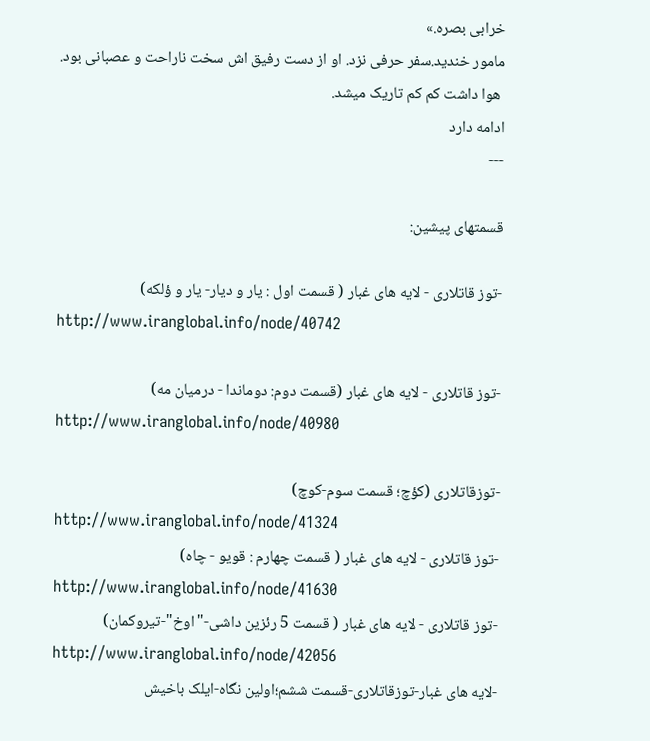خرابی بصره.»
مامور خندید.سفر حرفی نزد. او از دست رفیق اش سخت ناراحت و عصبانی بود.
 هوا داشت کم کم تاریک میشد.
ادامه دارد
---

قسمتهای پیشین:

-توز قاتلاری - لایه های غبار ( قسمت اول : یار و دیار- یار و ؤلکه)
http://www.iranglobal.info/node/40742

-توز قاتلاری - لایه های غبار (قسمت دوم: دوماندا - درمیان مه)
http://www.iranglobal.info/node/40980

-توزقاتلاری (کؤچ؛ قسمت سوم-کوچ)
http://www.iranglobal.info/node/41324
-توز قاتلاری - لایه های غبار ( قسمت چهارم : قویو - چاه)
http://www.iranglobal.info/node/41630
-توز قاتلاری - لایه های غبار ( قسمت 5 رئزین داشی-"اوخ"-تیروکمان)
http://www.iranglobal.info/node/42056
-لایه های غبار-توزقاتلاری-قسمت ششم؛اولین نگاه-ایلک باخیش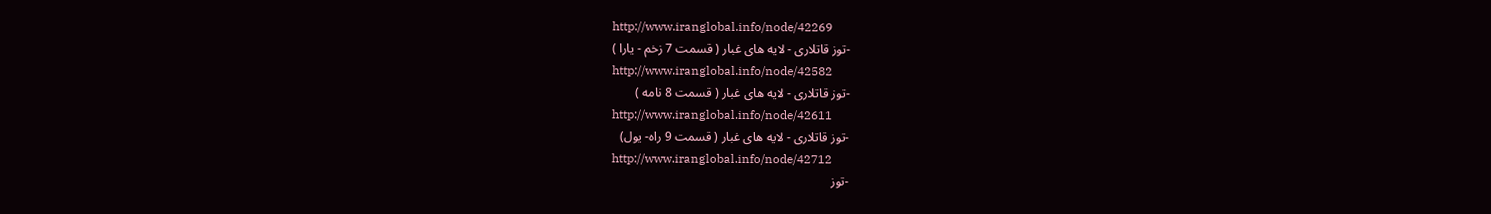http://www.iranglobal.info/node/42269
-توز قاتلاری - لایه های غبار ( قسمت 7 زخم - یارا )
http://www.iranglobal.info/node/42582
-توز قاتلاری - لایه های غبار ( قسمت 8 نامه )
http://www.iranglobal.info/node/42611
-توز قاتلاری - لایه های غبار ( قسمت 9 راه- یول)
http://www.iranglobal.info/node/42712
-توز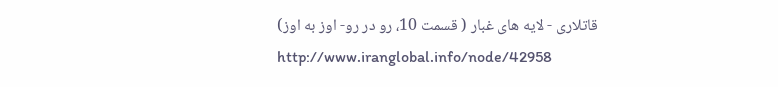قاتلاری - لایه های غبار ( قسمت 10، رو در رو- اوز به اوز)
http://www.iranglobal.info/node/42958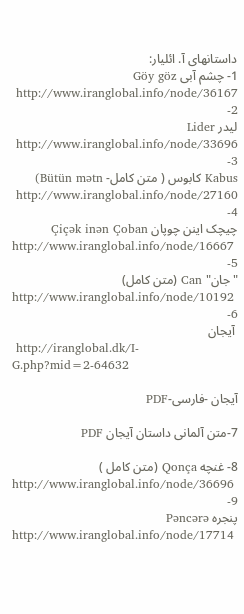داستانهای آ. ائلیار:
1- چشم آبی Göy göz
 http://www.iranglobal.info/node/36167
2-
لیدر Lider
 http://www.iranglobal.info/node/33696
3-
Kabus کابوس ( متن کامل- Bütün mətn)
 http://www.iranglobal.info/node/27160
4-
چیچک اینن چوپان Çiçək inən Çoban
http://www.iranglobal.info/node/16667
5-
"جان" Can (متن کامل)
http://www.iranglobal.info/node/10192
6-
 آیجان
 http://iranglobal.dk/I-G.php?mid=2-64632

آیجان -فارسی-PDF

7-متن آلمانی داستان آیجان PDF

8- غنچه Qonça (متن کامل )
http://www.iranglobal.info/node/36696
9-
پنجره Pəncərə
http://www.iranglobal.info/node/17714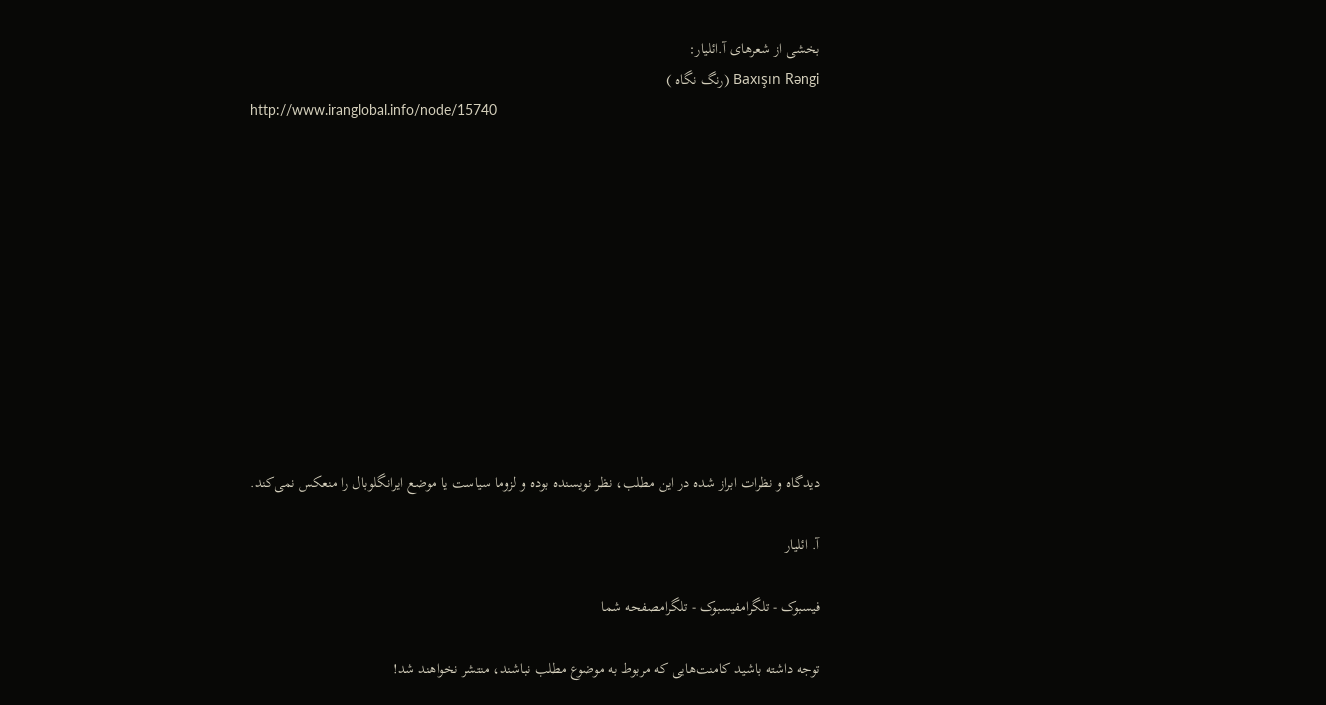بخشی از شعرهای آ.ائلیار:
Baxışın Rəngi (رنگ نگاه )
http://www.iranglobal.info/node/15740











دیدگاه‌ و نظرات ابراز شده در این مطلب، نظر نویسنده بوده و لزوما سیاست یا موضع ایرانگلوبال را منعکس نمی‌کند.

آ. ائلیار

فیسبوک - تلگرامفیسبوک - تلگرامصفحه شما

توجه داشته باشید کامنت‌هایی که مربوط به موضوع مطلب نباشند، منتشر نخواهند شد!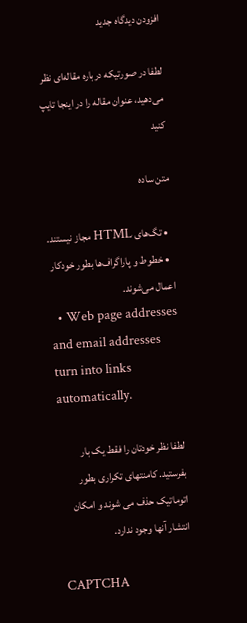افزودن دیدگاه جدید

لطفا در صورتیکه درباره مقاله‌ای نظر می‌دهید، عنوان مقاله را در اینجا تایپ کنید

متن ساده

  • تگ‌های HTML مجاز نیستند.
  • خطوط و پاراگراف‌ها بطور خودکار اعمال می‌شوند.
  • Web page addresses and email addresses turn into links automatically.

لطفا نظر خودتان را فقط یک بار بفرستید. کامنتهای تکراری بطور اتوماتیک حذف می شوند و امکان انتشار آنها وجود ندارد.

CAPTCHA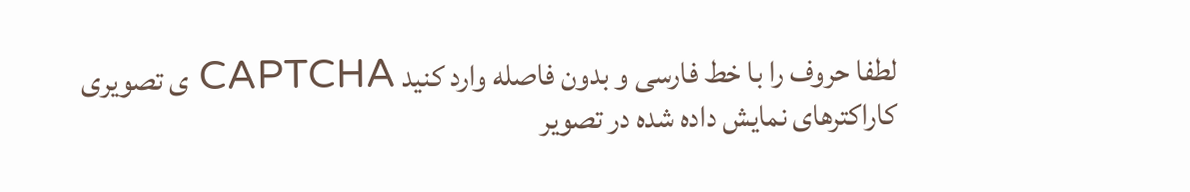لطفا حروف را با خط فارسی و بدون فاصله وارد کنید CAPTCHA ی تصویری
کاراکترهای نمایش داده شده در تصویر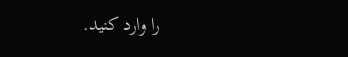را وارد کنید.